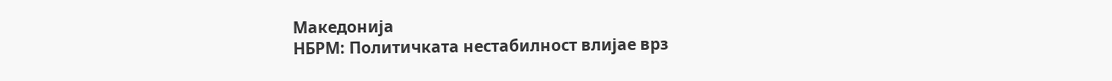Македонија
НБРМ: Политичката нестабилност влијае врз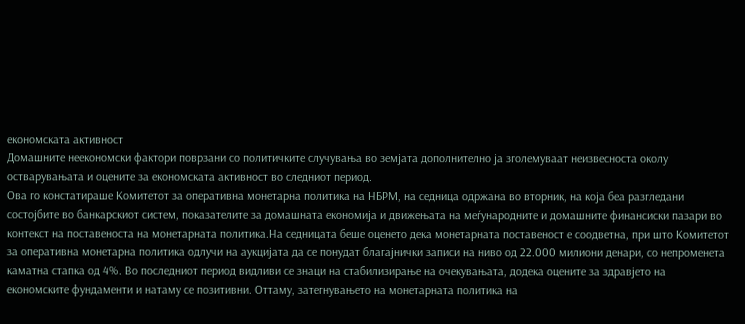економската активност
Домашните неекономски фактори поврзани со политичките случувања во земјата дополнително ја зголемуваат неизвесностa околу остварувањата и оцените за економската активност во следниот период.
Ова го констатираше Комитетот за оперативна монетарна политика на НБРМ, на седница одржана во вторник, на која беа разгледани состојбите во банкарскиот систем, показателите за домашната економија и движењата на меѓународните и домашните финансиски пазари во контекст на поставеноста на монетарната политика.На седницата беше оценето дека монетарната поставеност е соодветна, при што Комитетот за оперативна монетарна политика одлучи на аукцијата да се понудат благајнички записи на ниво од 22.000 милиони денари, со непроменета каматна стапка од 4%. Во последниот период видливи се знаци на стабилизирање на очекувањата, додека оцените за здравјето на економските фундаменти и натаму се позитивни. Оттаму, затегнувањето на монетарната политика на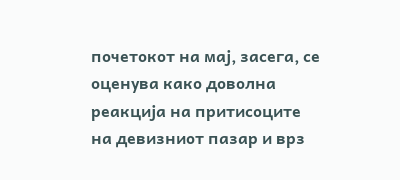почетокот на мај, засега, се оценува како доволна реакција на притисоците на девизниот пазар и врз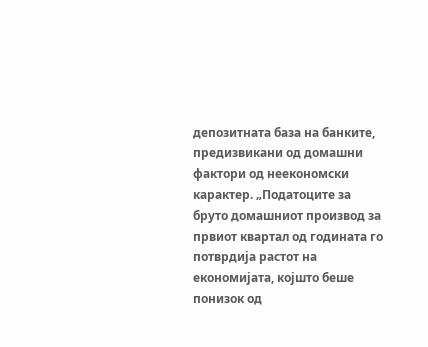депозитната база на банките, предизвикани од домашни фактори од неекономски карактер. „Податоците за бруто домашниот производ за првиот квартал од годината го потврдија растот на економијата, којшто беше понизок од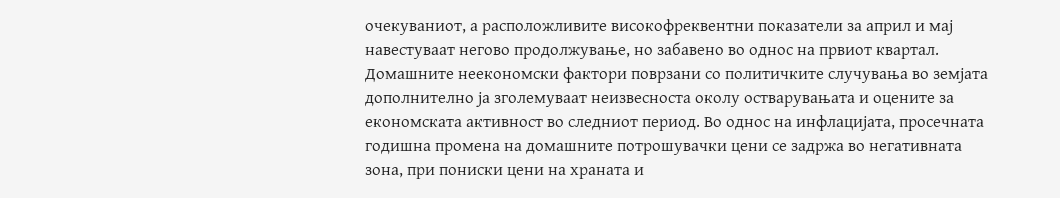очекуваниот, а расположливите високофреквентни показатели за април и мај навестуваат негово продолжување, но забавено во однос на првиот квартал. Домашните неекономски фактори поврзани со политичките случувања во земјата дополнително ја зголемуваат неизвесностa околу остварувањата и оцените за економската активност во следниот период. Во однос на инфлацијата, просечната годишна промена на домашните потрошувачки цени се задржа во негативната зона, при пониски цени на храната и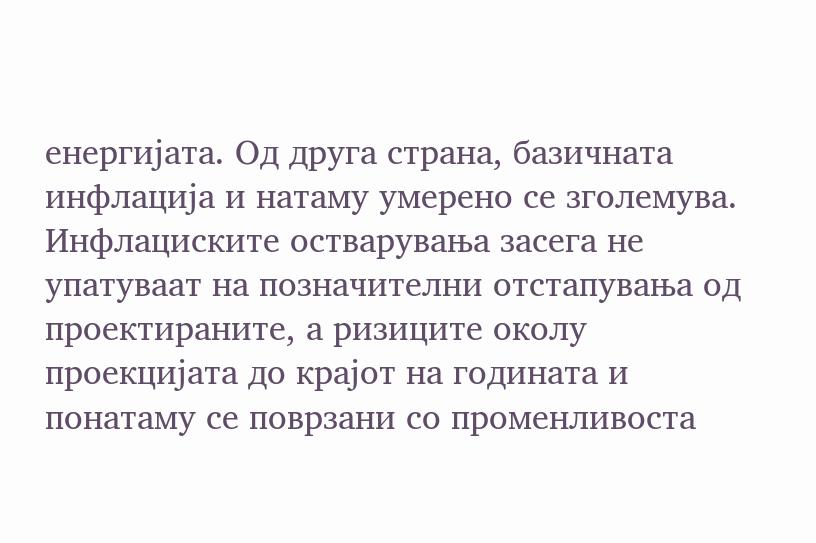енергијата. Од друга страна, базичната инфлација и натаму умерено се зголемува. Инфлациските остварувања засега не упатуваат на позначителни отстапувања од проектираните, а ризиците околу проекцијата до крајот на годината и понатаму се поврзани со променливоста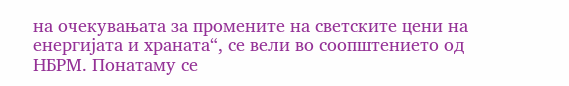на очекувањата за промените на светските цени на енергијата и храната“, се вели во соопштението од НБРМ. Понатаму се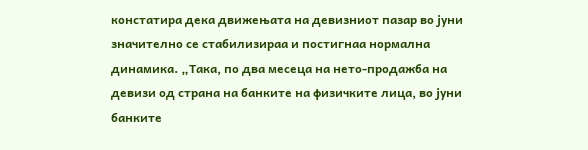констатира дека движењата на девизниот пазар во јуни значително се стабилизираа и постигнаа нормална динамика. „Така, по два месеца на нето-продажба на девизи од страна на банките на физичките лица, во јуни банките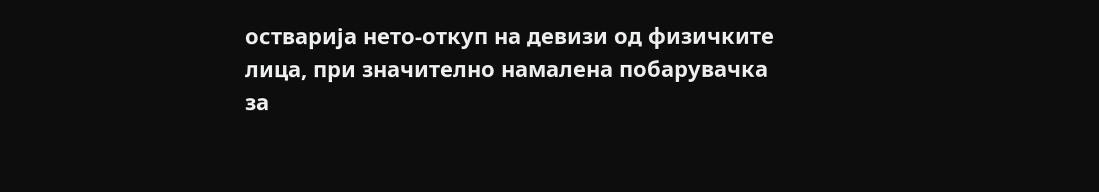остварија нето-откуп на девизи од физичките лица, при значително намалена побарувачка за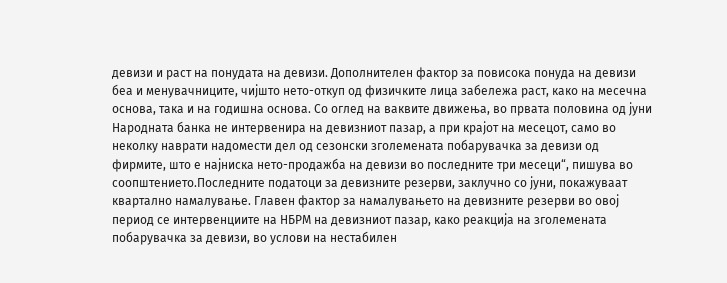девизи и раст на понудата на девизи. Дополнителен фактор за повисока понуда на девизи беа и менувачниците, чијшто нето-откуп од физичките лица забележа раст, како на месечна основа, така и на годишна основа. Со оглед на ваквите движења, во првата половина од јуни Народната банка не интервенира на девизниот пазар, а при крајот на месецот, само во неколку наврати надомести дел од сезонски зголемената побарувачка за девизи од фирмите, што е најниска нето-продажба на девизи во последните три месеци“, пишува во соопштението.Последните податоци за девизните резерви, заклучно со јуни, покажуваат квартално намалување. Главен фактор за намалувањето на девизните резерви во овој период се интервенциите на НБРМ на девизниот пазар, како реакција на зголемената побарувачка за девизи, во услови на нестабилен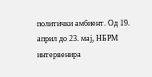политички амбиент. Од 19. април до 23. мај, НБРМ интервенира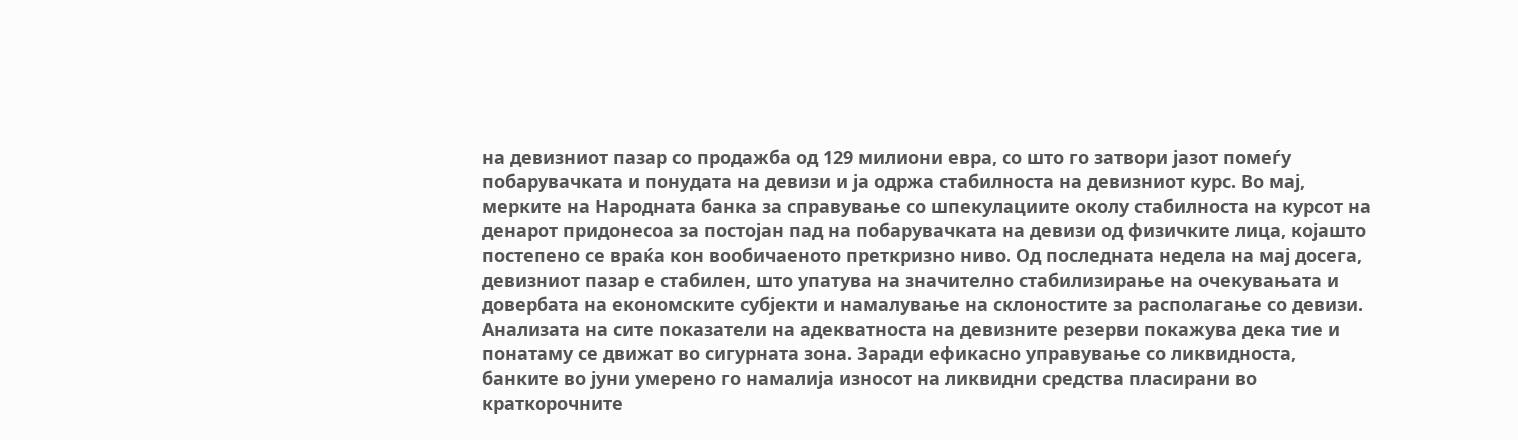на девизниот пазар со продажба од 129 милиони евра, со што го затвори јазот помеѓу побарувачката и понудата на девизи и ја одржа стабилноста на девизниот курс. Во мај, мерките на Народната банка за справување со шпекулациите околу стабилноста на курсот на денарот придонесоа за постојан пад на побарувачката на девизи од физичките лица, којашто постепено се враќа кон вообичаеното преткризно ниво. Од последната недела на мај досега, девизниот пазар е стабилен, што упатува на значително стабилизирање на очекувањата и довербата на економските субјекти и намалување на склоностите за располагање со девизи. Анализата на сите показатели на адекватноста на девизните резерви покажува дека тие и понатаму се движат во сигурната зона. Заради ефикасно управување со ликвидноста, банките во јуни умерено го намалија износот на ликвидни средства пласирани во краткорочните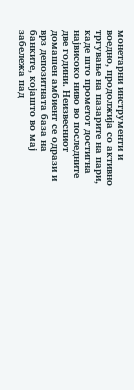монетарни инструменти и воедно, продолжија со активно тргување на пазарите на пари, каде што прометот достигна највисоко ниво во последните две години. Неизвесниот домашен амбиент се одрази и врз депозитната база на банките, којашто во мај забележа пад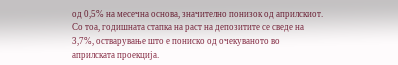од 0,5% на месечна основа, значително понизок од априлскиот. Со тоа, годишната стапка на раст на депозитите се сведе на 3,7%, остварување што е пониско од очекуваното во априлската проекција.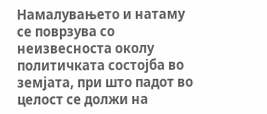Намалувањето и натаму се поврзува со неизвесноста околу политичката состојба во земјата, при што падот во целост се должи на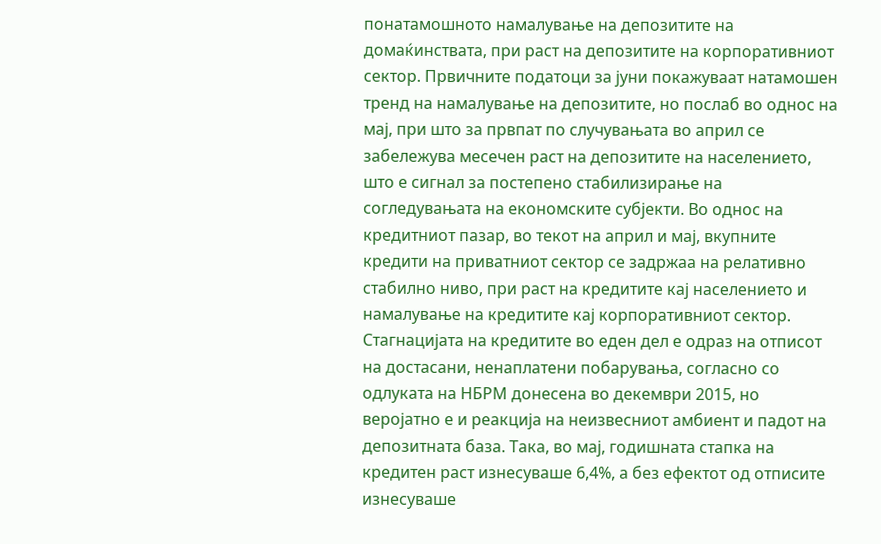понатамошното намалување на депозитите на домаќинствата, при раст на депозитите на корпоративниот сектор. Првичните податоци за јуни покажуваат натамошен тренд на намалување на депозитите, но послаб во однос на мај, при што за првпат по случувањата во април се забележува месечен раст на депозитите на населението, што е сигнал за постепено стабилизирање на согледувањата на економските субјекти. Во однос на кредитниот пазар, во текот на април и мај, вкупните кредити на приватниот сектор се задржаа на релативно стабилно ниво, при раст на кредитите кај населението и намалување на кредитите кај корпоративниот сектор. Стагнацијата на кредитите во еден дел е одраз на отписот на достасани, ненаплатени побарувања, согласно со одлуката на НБРМ донесена во декември 2015, но веројатно е и реакција на неизвесниот амбиент и падот на депозитната база. Така, во мај, годишната стапка на кредитен раст изнесуваше 6,4%, а без ефектот од отписите изнесуваше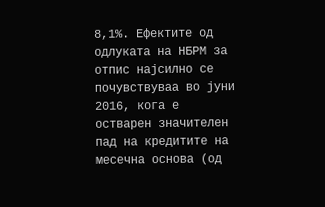8,1%. Ефектите од одлуката на НБРМ за отпис најсилно се почувствуваа во јуни 2016, кога е остварен значителен пад на кредитите на месечна основа (од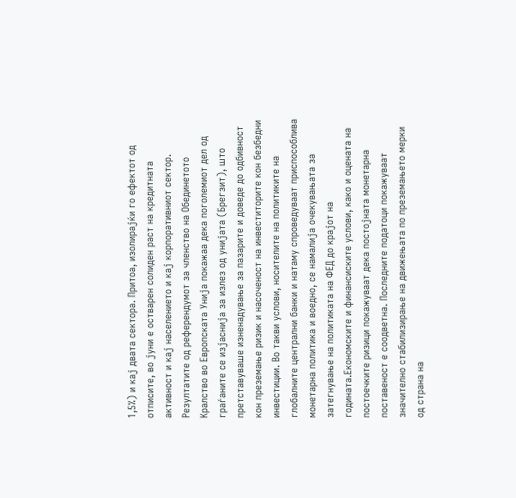1,5%) и кај двата сектора. Притоа, изолирајќи го ефектот од отписите, во јуни е остварен солиден раст на кредитната активност и кај населението и кај корпоративниот сектор. Резултатите од референдумот за членство на Обединетото Кралство во Европската Унија покажаа дека поголемиот дел од граѓаните се изјаснија за излез од унијата (Брегзит), што претставуваше изненадување за пазарите и доведе до одбивност кон преземање ризик и насоченост на инвеститорите кон безбедни инвестиции. Во такви услови, носителите на политиките на глобалните централни банки и натаму спроведуваат приспособлива монетарна политика и воедно, се намалија очекувањата за затегнување на политиката на ФЕД до крајот на годината.Економските и финансиските услови, како и оцената на постоечките ризици покажуваат дека постојната монетарна поставеност е соодветна. Последните податоци покажуваат значително стабилизирање на движењата по преземањето мерки од страна на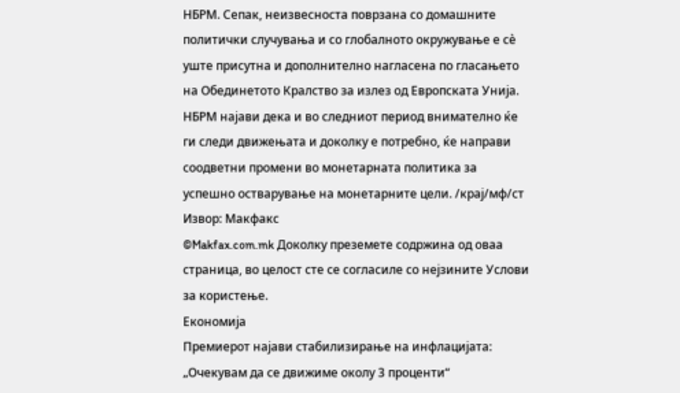НБРМ. Сепак, неизвесноста поврзана со домашните политички случувања и со глобалното окружување е сѐ уште присутна и дополнително нагласена по гласањето на Обединетото Кралство за излез од Европската Унија. НБРМ најави дека и во следниот период внимателно ќе ги следи движењата и доколку е потребно, ќе направи соодветни промени во монетарната политика за успешно остварување на монетарните цели. /крај/мф/ст
Извор: Макфакс
©Makfax.com.mk Доколку преземете содржина од оваа страница, во целост сте се согласиле со нејзините Услови за користење.
Економија
Премиерот најави стабилизирање на инфлацијата: „Очекувам да се движиме околу 3 проценти“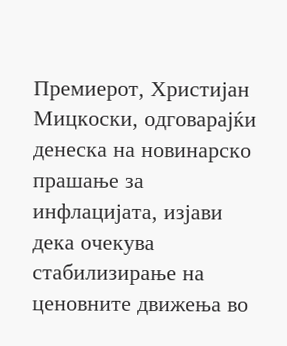Премиерот, Христијан Мицкоски, одговарајќи денеска на новинарско прашање за инфлацијата, изјави дека очекува стабилизирање на ценовните движења во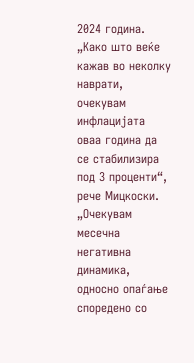2024 година.
„Како што веќе кажав во неколку наврати, очекувам инфлацијата оваа година да се стабилизира под 3 проценти“, рече Мицкоски.
„Очекувам месечна негативна динамика, односно опаѓање споредено со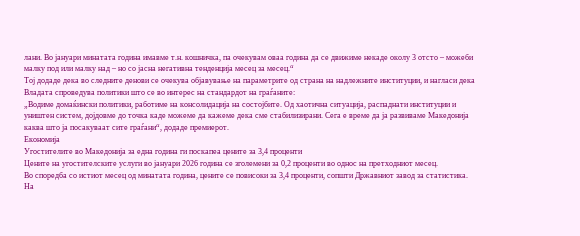лани. Во јануари минатата година имавме т.н. кошничка, па очекувам оваа година да се движиме некаде околу 3 отсто – можеби малку под или малку над – но со јасна негативна тенденција месец за месец.“
Тој додаде дека во следните денови се очекува објавување на параметрите од страна на надлежните институции, и нагласи дека Владата спроведува политики што се во интерес на стандардот на граѓаните:
„Водиме домаќински политики, работиме на консолидација на состојбите. Од хаотична ситуација, распаднати институции и уништен систем, дојдовме до точка каде можеме да кажеме дека сме стабилизирани. Сега е време да ја развиваме Македонија каква што ја посакуваат сите граѓани“, додаде премиерот.
Економија
Угостителите во Македонија за една година ги поскапеа цените за 3,4 проценти
Цените на угостителските услуги во јануари 2026 година се зголемени за 0,2 проценти во однос на претходниот месец.
Во споредба со истиот месец од минатата година, цените се повисоки за 3,4 проценти, сопшти Државниот завод за статистика.
На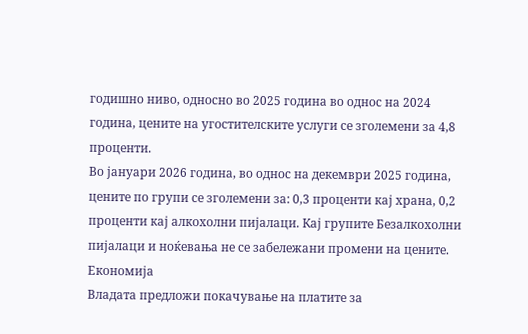годишно ниво, односно во 2025 година во однос на 2024 година, цените на угостителските услуги се зголемени за 4,8 проценти.
Во јануари 2026 година, во однос на декември 2025 година, цените по групи се зголемени за: 0,3 проценти кај храна, 0,2 проценти кај алкохолни пијалаци. Кај групите Безалкохолни пијалаци и ноќевања не се забележани промени на цените.
Економија
Владата предложи покачување на платите за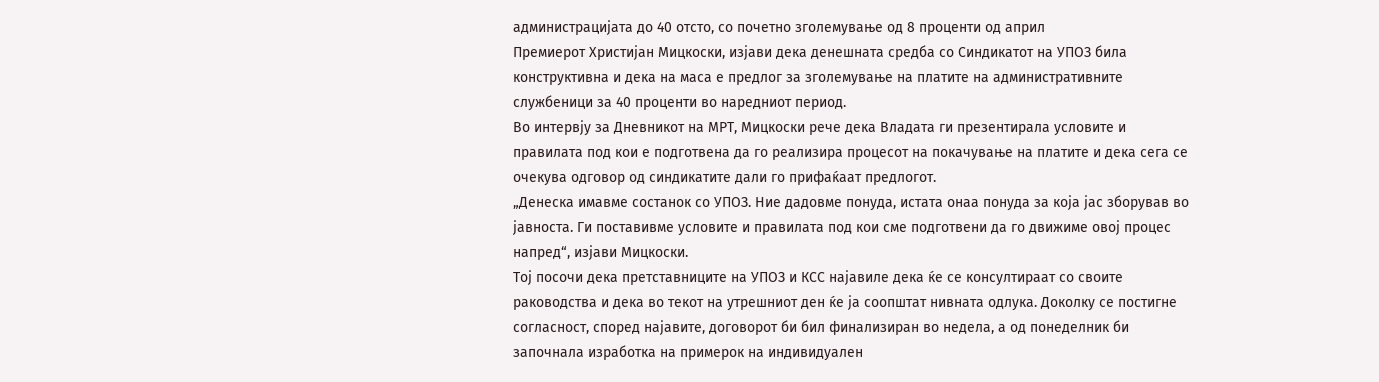администрацијата до 40 отсто, со почетно зголемување од 8 проценти од април
Премиерот Христијан Мицкоски, изјави дека денешната средба со Синдикатот на УПОЗ била конструктивна и дека на маса е предлог за зголемување на платите на административните службеници за 40 проценти во наредниот период.
Во интервју за Дневникот на МРТ, Мицкоски рече дека Владата ги презентирала условите и правилата под кои е подготвена да го реализира процесот на покачување на платите и дека сега се очекува одговор од синдикатите дали го прифаќаат предлогот.
„Денеска имавме состанок со УПОЗ. Ние дадовме понуда, истата онаа понуда за која јас зборував во јавноста. Ги поставивме условите и правилата под кои сме подготвени да го движиме овој процес напред“, изјави Мицкоски.
Тој посочи дека претставниците на УПОЗ и КСС најавиле дека ќе се консултираат со своите раководства и дека во текот на утрешниот ден ќе ја соопштат нивната одлука. Доколку се постигне согласност, според најавите, договорот би бил финализиран во недела, а од понеделник би започнала изработка на примерок на индивидуален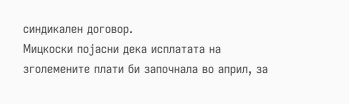синдикален договор.
Мицкоски појасни дека исплатата на зголемените плати би започнала во април, за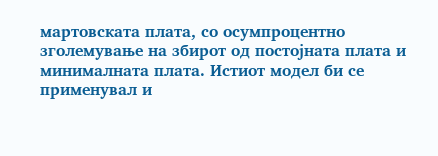мартовската плата, со осумпроцентно зголемување на збирот од постојната плата и минималната плата. Истиот модел би се применувал и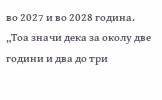во 2027 и во 2028 година.
„Тоа значи дека за околу две години и два до три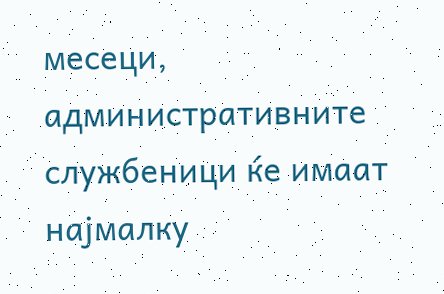месеци, административните службеници ќе имаат најмалку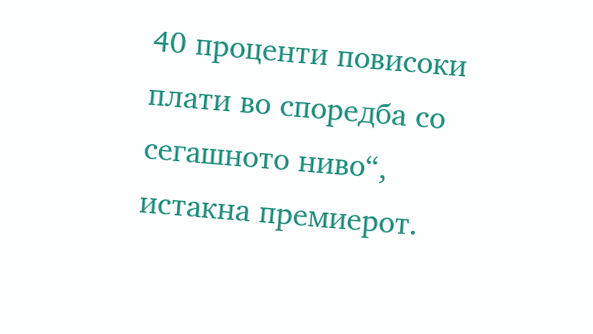40 проценти повисоки плати во споредба со сегашното ниво“, истакна премиерот.